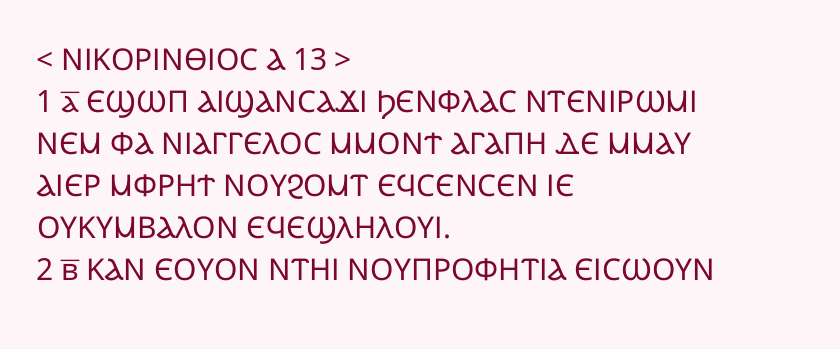< ⲚⲒⲔⲞⲢⲒⲚⲐⲒⲞⲤ Ⲁ 13 >
1 ⲁ̅ ⲈϢⲰⲠ ⲀⲒϢⲀⲚⲤⲀϪⲒ ϦⲈⲚⲪⲖⲀⲤ ⲚⲦⲈⲚⲒⲢⲰⲘⲒ ⲚⲈⲘ ⲪⲀ ⲚⲒⲀⲄⲄⲈⲖⲞⲤ ⲘⲘⲞⲚϮ ⲀⲄⲀⲠⲎ ⲆⲈ ⲘⲘⲀⲨ ⲀⲒⲈⲢ ⲘⲪⲢⲎϮ ⲚⲞⲨϨⲞⲘⲦ ⲈϤⲤⲈⲚⲤⲈⲚ ⲒⲈ ⲞⲨⲔⲨⲘⲂⲀⲖⲞⲚ ⲈϤⲈϢⲖⲎⲖⲞⲨⲒ.
2 ⲃ̅ ⲔⲀⲚ ⲈⲞⲨⲞⲚ ⲚⲦⲎⲒ ⲚⲞⲨⲠⲢⲞⲪⲎⲦⲒⲀ ⲈⲒⲤⲰⲞⲨⲚ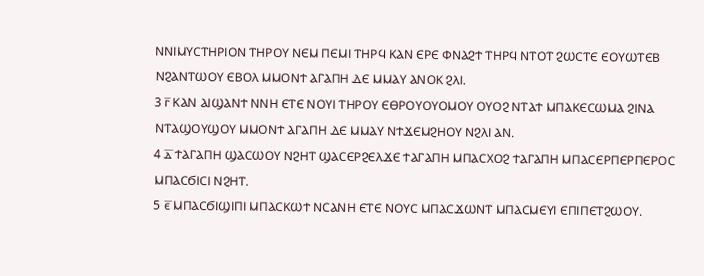ⲚⲚⲒⲘⲨⲤⲦⲎⲢⲒⲞⲚ ⲦⲎⲢⲞⲨ ⲚⲈⲘ ⲠⲈⲘⲒ ⲦⲎⲢϤ ⲔⲀⲚ ⲈⲢⲈ ⲪⲚⲀϨϮ ⲦⲎⲢϤ ⲚⲦⲞⲦ ϨⲰⲤⲦⲈ ⲈⲞⲨⲰⲦⲈⲂ ⲚϨⲀⲚⲦⲰⲞⲨ ⲈⲂⲞⲖ ⲘⲘⲞⲚϮ ⲀⲄⲀⲠⲎ ⲆⲈ ⲘⲘⲀⲨ ⲀⲚⲞⲔ ϨⲖⲒ.
3 ⲅ̅ ⲔⲀⲚ ⲀⲒϢⲀⲚϮ ⲚⲚⲎ ⲈⲦⲈ ⲚⲞⲨⲒ ⲦⲎⲢⲞⲨ ⲈⲐⲢⲞⲨⲞⲨⲞⲘⲞⲨ ⲞⲨⲞϨ ⲚⲦⲀϮ ⲘⲠⲀⲔⲈⲤⲰⲘⲀ ϨⲒⲚⲀ ⲚⲦⲀϢⲞⲨϢⲞⲨ ⲘⲘⲞⲚϮ ⲀⲄⲀⲠⲎ ⲆⲈ ⲘⲘⲀⲨ ⲚϮϪⲈⲘϨⲎⲞⲨ ⲚϨⲖⲒ ⲀⲚ.
4 ⲇ̅ ϮⲀⲄⲀⲠⲎ ϢⲀⲤⲰⲞⲨ ⲚϨⲎⲦ ϢⲀⲤⲈⲢϨⲈⲖϪⲈ ϮⲀⲄⲀⲠⲎ ⲘⲠⲀⲤⲬⲞϨ ϮⲀⲄⲀⲠⲎ ⲘⲠⲀⲤⲈⲢⲠⲈⲢⲠⲈⲢⲞⲤ ⲘⲠⲀⲤϬⲒⲤⲒ ⲚϨⲎⲦ.
5 ⲉ̅ ⲘⲠⲀⲤϬⲒϢⲒⲠⲒ ⲘⲠⲀⲤⲔⲰϮ ⲚⲤⲀⲚⲎ ⲈⲦⲈ ⲚⲞⲨⲤ ⲘⲠⲀⲤϪⲰⲚⲦ ⲘⲠⲀⲤⲘⲈⲨⲒ ⲈⲠⲒⲠⲈⲦϨⲰⲞⲨ.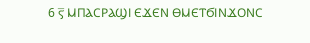6 ⲋ̅ ⲘⲠⲀⲤⲢⲀϢⲒ ⲈϪⲈⲚ ⲐⲘⲈⲦϬⲒⲚϪⲞⲚⲤ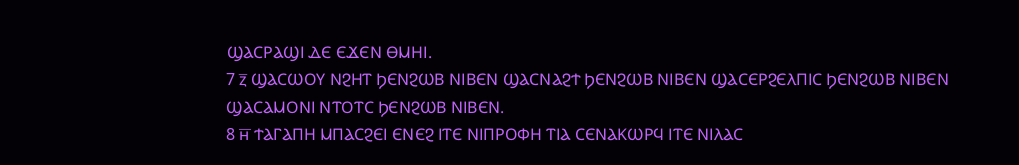ϢⲀⲤⲢⲀϢⲒ ⲆⲈ ⲈϪⲈⲚ ⲐⲘⲎⲒ.
7 ⲍ̅ ϢⲀⲤⲰⲞⲨ ⲚϨⲎⲦ ϦⲈⲚϨⲰⲂ ⲚⲒⲂⲈⲚ ϢⲀⲤⲚⲀϨϮ ϦⲈⲚϨⲰⲂ ⲚⲒⲂⲈⲚ ϢⲀⲤⲈⲢϨⲈⲖⲠⲒⲤ ϦⲈⲚϨⲰⲂ ⲚⲒⲂⲈⲚ ϢⲀⲤⲀⲘⲞⲚⲒ ⲚⲦⲞⲦⲤ ϦⲈⲚϨⲰⲂ ⲚⲒⲂⲈⲚ.
8 ⲏ̅ ϮⲀⲄⲀⲠⲎ ⲘⲠⲀⲤϨⲈⲒ ⲈⲚⲈϨ ⲒⲦⲈ ⲚⲒⲠⲢⲞⲪⲎ ⲦⲒⲀ ⲤⲈⲚⲀⲔⲰⲢϤ ⲒⲦⲈ ⲚⲒⲖⲀⲤ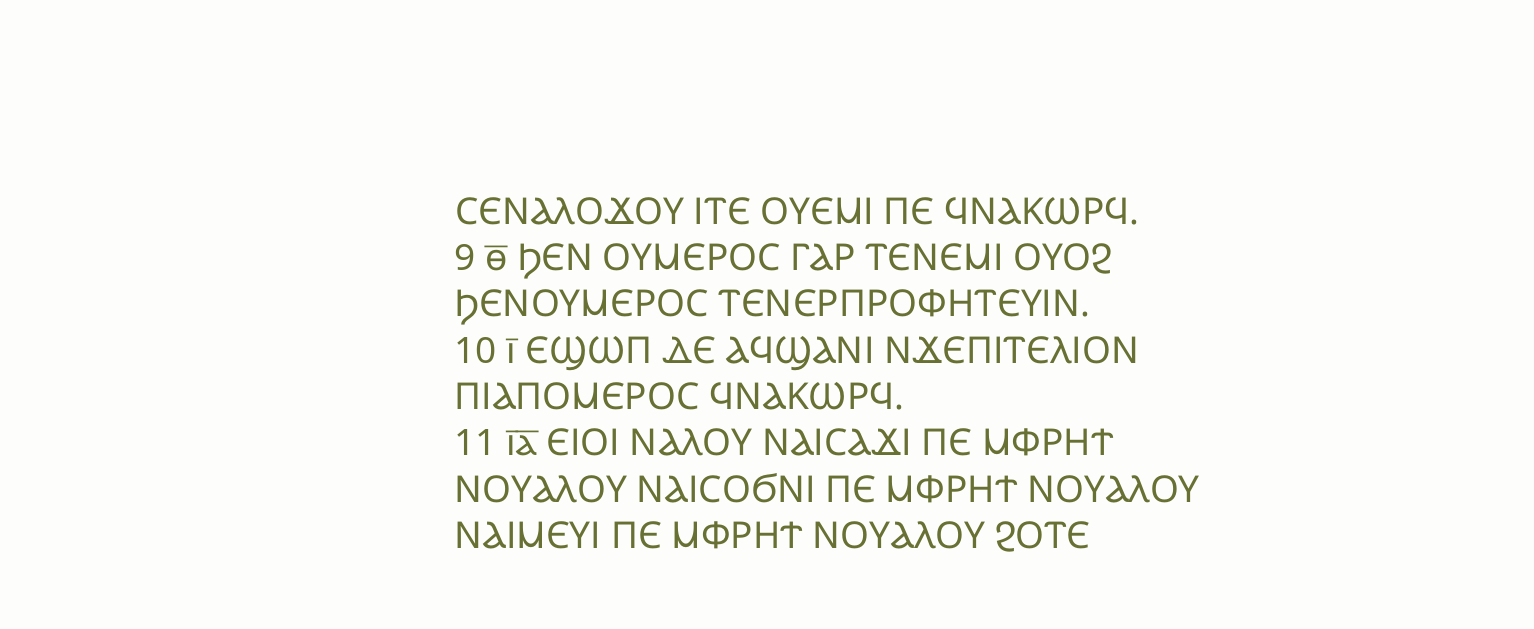ⲤⲈⲚⲀⲖⲞϪⲞⲨ ⲒⲦⲈ ⲞⲨⲈⲘⲒ ⲠⲈ ϤⲚⲀⲔⲰⲢϤ.
9 ⲑ̅ ϦⲈⲚ ⲞⲨⲘⲈⲢⲞⲤ ⲄⲀⲢ ⲦⲈⲚⲈⲘⲒ ⲞⲨⲞϨ ϦⲈⲚⲞⲨⲘⲈⲢⲞⲤ ⲦⲈⲚⲈⲢⲠⲢⲞⲪⲎⲦⲈⲨⲒⲚ.
10 ⲓ̅ ⲈϢⲰⲠ ⲆⲈ ⲀϤϢⲀⲚⲒ ⲚϪⲈⲠⲒⲦⲈⲖⲒⲞⲚ ⲠⲒⲀⲠⲞⲘⲈⲢⲞⲤ ϤⲚⲀⲔⲰⲢϤ.
11 ⲓ̅ⲁ̅ ⲈⲒⲞⲒ ⲚⲀⲖⲞⲨ ⲚⲀⲒⲤⲀϪⲒ ⲠⲈ ⲘⲪⲢⲎϮ ⲚⲞⲨⲀⲖⲞⲨ ⲚⲀⲒⲤⲞϬⲚⲒ ⲠⲈ ⲘⲪⲢⲎϮ ⲚⲞⲨⲀⲖⲞⲨ ⲚⲀⲒⲘⲈⲨⲒ ⲠⲈ ⲘⲪⲢⲎϮ ⲚⲞⲨⲀⲖⲞⲨ ϨⲞⲦⲈ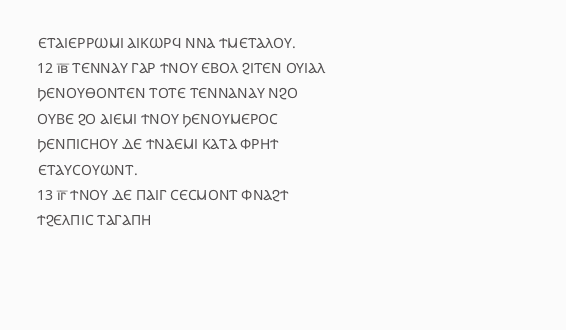ⲈⲦⲀⲒⲈⲢⲢⲰⲘⲒ ⲀⲒⲔⲰⲢϤ ⲚⲚⲀ ϮⲘⲈⲦⲀⲖⲞⲨ.
12 ⲓ̅ⲃ̅ ⲦⲈⲚⲚⲀⲨ ⲄⲀⲢ ϮⲚⲞⲨ ⲈⲂⲞⲖ ϨⲒⲦⲈⲚ ⲞⲨⲒⲀⲖ ϦⲈⲚⲞⲨⲐⲞⲚⲦⲈⲚ ⲦⲞⲦⲈ ⲦⲈⲚⲚⲀⲚⲀⲨ ⲚϨⲞ ⲞⲨⲂⲈ ϨⲞ ⲀⲒⲈⲘⲒ ϮⲚⲞⲨ ϦⲈⲚⲞⲨⲘⲈⲢⲞⲤ ϦⲈⲚⲠⲒⲤⲎⲞⲨ ⲆⲈ ϮⲚⲀⲈⲘⲒ ⲔⲀⲦⲀ ⲪⲢⲎϮ ⲈⲦⲀⲨⲤⲞⲨⲰⲚⲦ.
13 ⲓ̅ⲅ̅ ϮⲚⲞⲨ ⲆⲈ ⲠⲀⲒⲄ ⲤⲈⲤⲘⲞⲚⲦ ⲪⲚⲀϨϮ ϮϨⲈⲖⲠⲒⲤ ⲦⲀⲄⲀⲠⲎ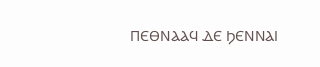ⲠⲈⲐⲚⲀⲀϤ ⲆⲈ ϦⲈⲚⲚⲀⲒ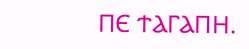ⲠⲈ ϮⲀⲄⲀⲠⲎ.